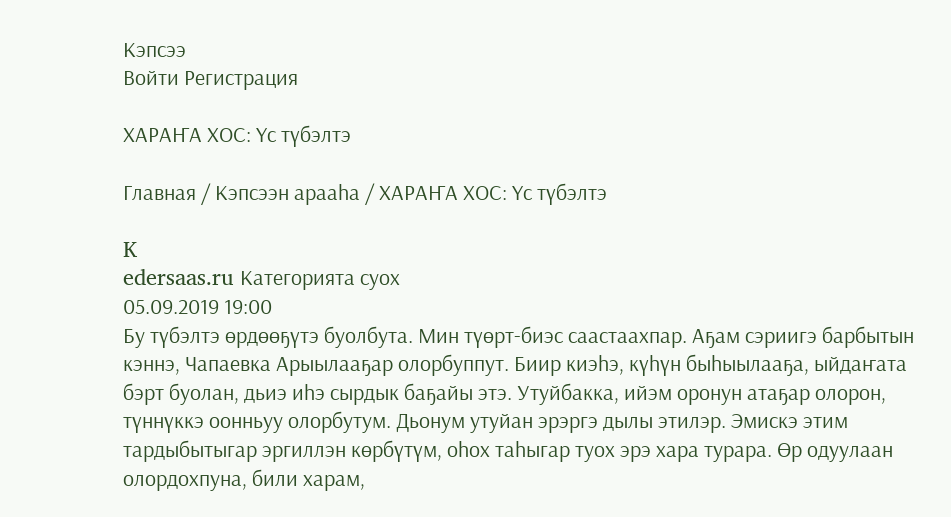Кэпсээ
Войти Регистрация

ХАРАҤА ХОС: Үс түбэлтэ

Главная / Кэпсээн арааһа / ХАРАҤА ХОС: Үс түбэлтэ

K
edersaas.ru Категорията суох
05.09.2019 19:00
Бу түбэлтэ өрдөөҕүтэ буолбута. Мин түөрт-биэс саастаахпар. Аҕам сэриигэ барбытын кэннэ, Чапаевка Арыылааҕар олорбуппут. Биир киэһэ, күһүн быһыылааҕа, ыйдаҥата бэрт буолан, дьиэ иһэ сырдык баҕайы этэ. Утуйбакка, ийэм оронун атаҕар олорон, түннүккэ оонньуу олорбутум. Дьонум утуйан эрэргэ дылы этилэр. Эмискэ этим тардыбытыгар эргиллэн көрбүтүм, оһох таһыгар туох эрэ хара турара. Өр одуулаан олордохпуна, били харам,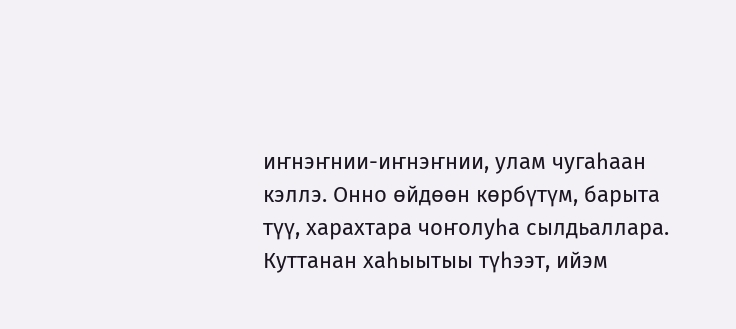иҥнэҥнии-иҥнэҥнии, улам чугаһаан кэллэ. Онно өйдөөн көрбүтүм, барыта түү, харахтара чоҥолуһа сылдьаллара. Куттанан хаһыытыы түһээт, ийэм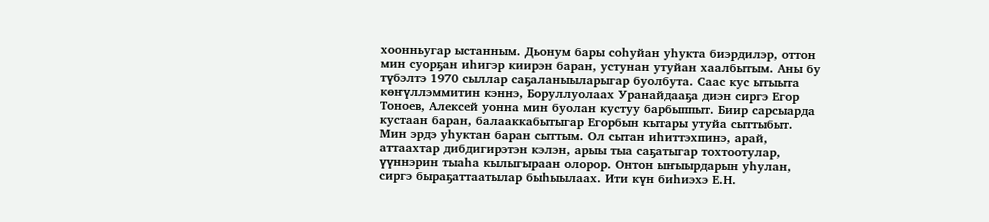хоонньугар ыстанным. Дьонум бары соһуйан уһукта биэрдилэр, оттон мин суорҕан иһигэр киирэн баран, устунан утуйан хаалбытым. Аны бу түбэлтэ 1970 сыллар саҕаланыыларыгар буолбута. Саас кус ытыыта көҥүллэммитин кэннэ, Боруллуолаах Уранайдааҕа диэн сиргэ Егор Тоноев, Алексей уонна мин буолан кустуу барбыппыт. Биир сарсыарда кустаан баран, балааккабытыгар Егорбын кытары утуйа сыттыбыт. Мин эрдэ уһуктан баран сыттым. Ол сытан иһиттэхпинэ, арай, аттаахтар дибдигирэтэн кэлэн, арыы тыа саҕатыгар тохтоотулар, үүннэрин тыаһа кылыгыраан олорор. Онтон ыҥыырдарын уһулан, сиргэ быраҕаттаатылар быһыылаах. Ити күн биһиэхэ Е.Н.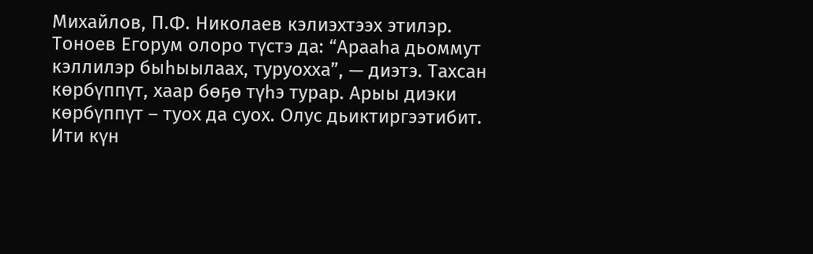Михайлов, П.Ф. Николаев кэлиэхтээх этилэр. Тоноев Егорум олоро түстэ да: “Арааһа дьоммут кэллилэр быһыылаах, туруохха”, — диэтэ. Тахсан көрбүппүт, хаар бөҕө түһэ турар. Арыы диэки көрбүппүт – туох да суох. Олус дьиктиргээтибит. Ити күн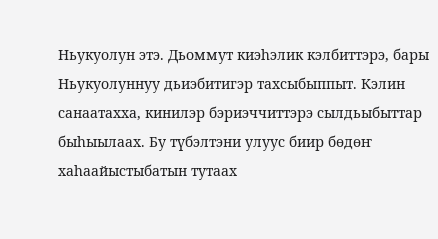Ньукуолун этэ. Дьоммут киэһэлик кэлбиттэрэ, бары Ньукуолуннуу дьиэбитигэр тахсыбыппыт. Кэлин санаатахха, кинилэр бэриэччиттэрэ сылдьыбыттар быһыылаах. Бу түбэлтэни улуус биир бөдөҥ хаһаайыстыбатын тутаах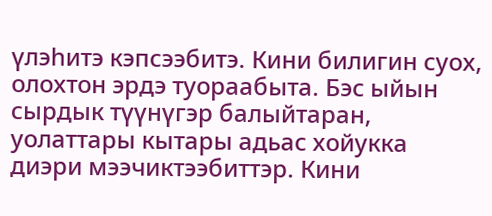үлэһитэ кэпсээбитэ. Кини билигин суох, олохтон эрдэ туораабыта. Бэс ыйын сырдык түүнүгэр балыйтаран, уолаттары кытары адьас хойукка диэри мээчиктээбиттэр. Кини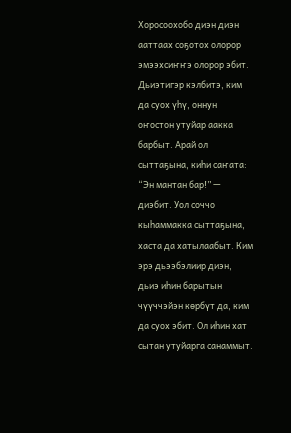Хоросоохобо диэн диэн ааттаах соҕотох олорор эмээхсиҥҥэ олорор эбит. Дьиэтигэр кэлбитэ, ким да суох үһү, оннун оҥостон утуйар аакка барбыт. Арай ол сыттаҕына, киһи саҥата: “Эн мантан бар!” — диэбит. Уол соччо кыһаммакка сыттаҕына, хаста да хатылаабыт. Ким эрэ дьээбэлиир диэн, дьиэ иһин барытын чүүччэйэн көрбүт да, ким да суох эбит. Ол иһин хат сытан утуйарга санаммыт.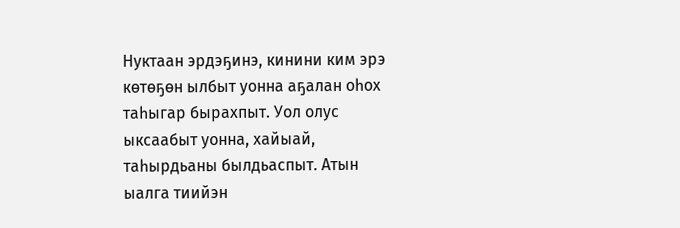Нуктаан эрдэҕинэ, кинини ким эрэ көтөҕөн ылбыт уонна аҕалан оһох таһыгар бырахпыт. Уол олус ыксаабыт уонна, хайыай, таһырдьаны былдьаспыт. Атын ыалга тиийэн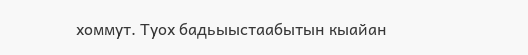хоммут. Туох бадьыыстаабытын кыайан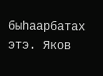быһаарбатах этэ. Яков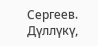Сергеев. Дүллүкү,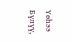Үөһээ Бүлүү,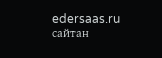edersaas.ru сайтан